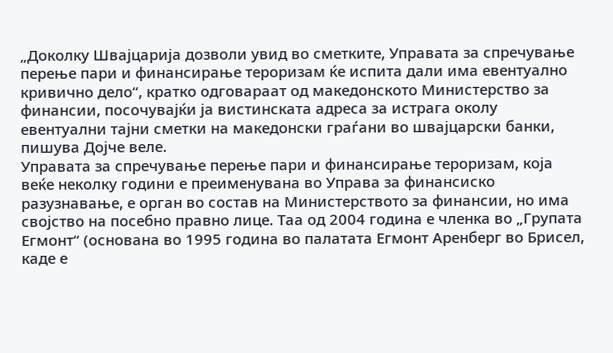„Доколку Швајцарија дозволи увид во сметките, Управата за спречување перење пари и финансирање тероризам ќе испита дали има евентуално кривично дело“, кратко одговараат од македонското Министерство за финансии, посочувајќи ја вистинската адреса за истрага околу евентуални тајни сметки на македонски граѓани во швајцарски банки, пишува Дојче веле.
Управата за спречување перење пари и финансирање тероризам, која веќе неколку години е преименувана во Управа за финансиско разузнавање, е орган во состав на Министерството за финансии, но има својство на посебно правно лице. Таа од 2004 година е членка во „Групата Егмонт“ (основана во 1995 година во палатата Егмонт Аренберг во Брисел, каде е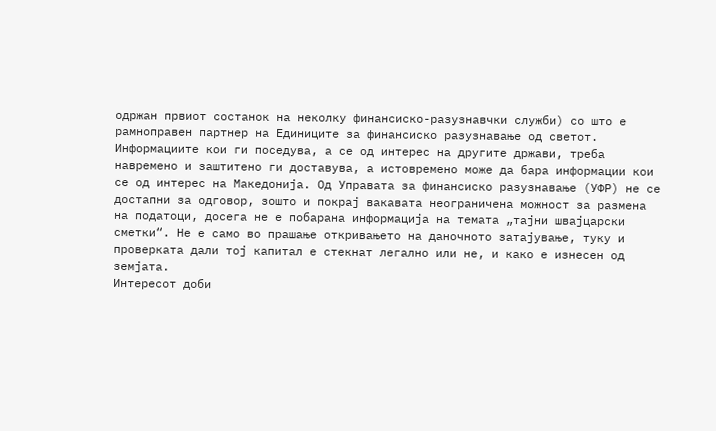одржан првиот состанок на неколку финансиско-разузнавчки служби) со што е рамноправен партнер на Единиците за финансиско разузнавање од светот. Информациите кои ги поседува, а се од интерес на другите држави, треба навремено и заштитено ги доставува, а истовремено може да бара информации кои се од интерес на Македонија. Од Управата за финансиско разузнавање (УФР) не се достапни за одговор, зошто и покрај вакавата неограничена можност за размена на податоци, досега не е побарана информација на темата „тајни швајцарски сметки“. Не е само во прашање откривањето на даночното затајување, туку и проверката дали тој капитал е стекнат легално или не, и како е изнесен од земјата.
Интересот доби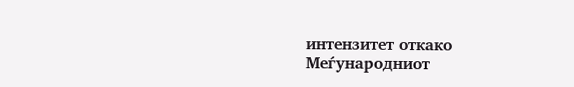интензитет откако Меѓународниот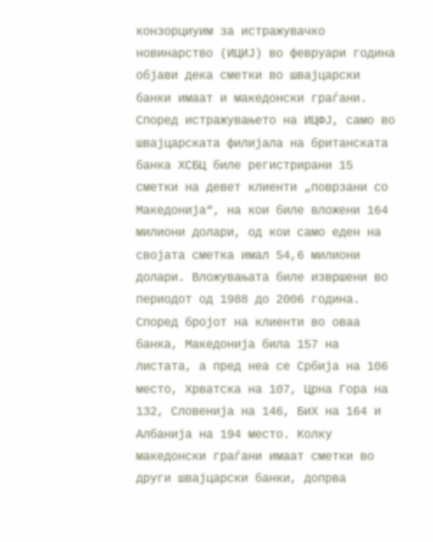конзорциуим за истражувачко новинарство (ИЦИЈ) во февруари година објави дека сметки во швајцарски банки имаат и македонски граѓани. Според истражувањето на ИЦФЈ, само во швајцарската филијала на британската банка ХСБЦ биле регистрирани 15 сметки на девет клиенти „поврзани со Македонија“, на кои биле вложени 164 милиони долари, од кои само еден на својата сметка имал 54,6 милиони долари. Вложувањата биле извршени во периодот од 1988 до 2006 година. Според бројот на клиенти во оваа банка, Македонија била 157 на листата, а пред неа се Србија на 106 место, Хрватска на 107, Црна Гора на 132, Словенија на 146, БиХ на 164 и Албанија на 194 место. Колку македонски граѓани имаат сметки во други швајцарски банки, допрва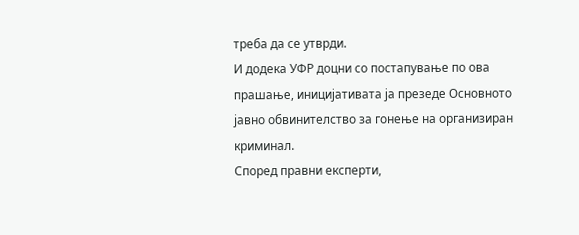треба да се утврди.
И додека УФР доцни со постапување по ова прашање, иницијативата ја презеде Основното јавно обвинителство за гонење на организиран криминал.
Според правни експерти,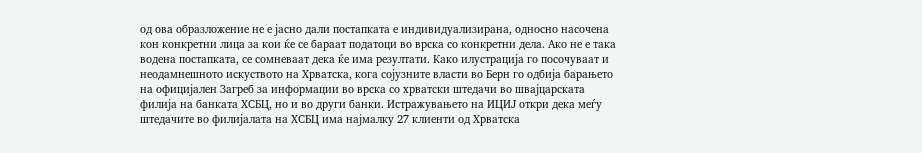од ова образложение не е јасно дали постапката е индивидуализирана, односно насочена кон конкретни лица за кои ќе се бараат податоци во врска со конкретни дела. Ако не е така водена постапката, се сомневаат дека ќе има резултати. Како илустрација го посочуваат и неодамнешното искуството на Хрватска, кога сојузните власти во Берн го одбија барањето на официјален Загреб за информации во врска со хрватски штедачи во швајцарската филија на банката ХСБЦ, но и во други банки. Истражувањето на ИЦИЈ откри дека меѓу штедачите во филијалата на ХСБЦ има најмалку 27 клиенти од Хрватска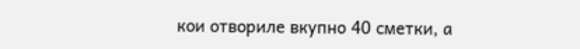кои отвориле вкупно 40 сметки, а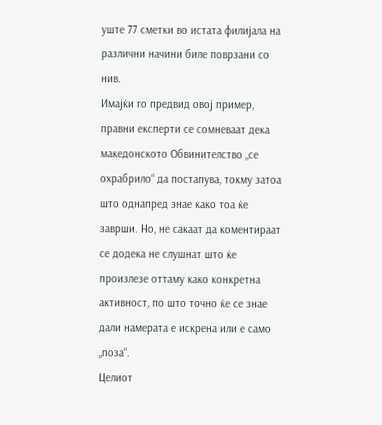уште 77 сметки во истата филијала на различни начини биле поврзани со нив.
Имајќи го предвид овој пример, правни експерти се сомневаат дека македонското Обвинителство „се охрабрило“ да постапува, токму затоа што однапред знае како тоа ќе заврши. Но, не сакаат да коментираат се додека не слушнат што ќе произлезе оттаму како конкретна активност, по што точно ќе се знае дали намерата е искрена или е само „поза“.
Целиот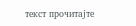текст прочитајте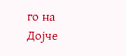го на Дојче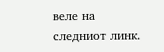веле на следниот линк.